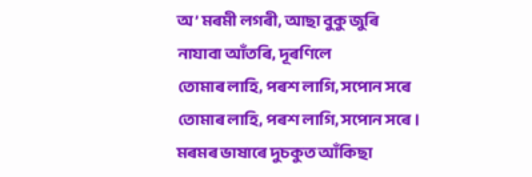অ’ মৰমী লগৰী, আছা বুকু জুৰি
নাযাবা আঁতৰি, দূৰণিলে
তোমাৰ লাহি, পৰশ লাগি, সপোন সৰে
তোমাৰ লাহি, পৰশ লাগি, সপোন সৰে ।
মৰমৰ ভাষাৰে দুচকুত আঁকিছা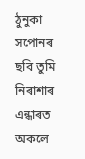ঠুনুকা সপোনৰ ছবি তুমি
নিৰাশাৰ এন্ধাৰত অকলে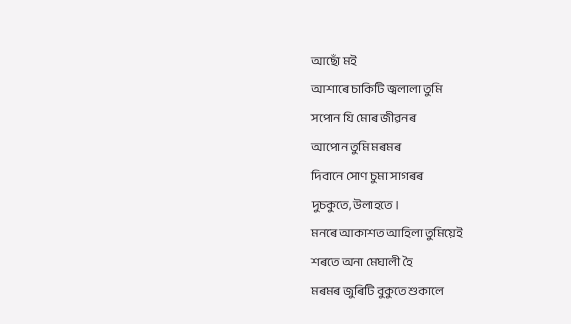আছোঁ মই
আশাৰে চাকিটি জ্বলালা তুমি
সপোন যি মোৰ জীৱনৰ
আপোন তুমি মৰমৰ
দিবানে সোণ চুমা সাগৰৰ
দুচকুতে, উলাহতে ।
মনৰে আকাশত আহিলা তুমিয়েই
শৰতে অনা মেঘালী হৈ
মৰমৰ জুৰিটি বুকুতে শুকালে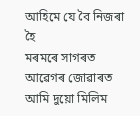আহিমে যে বৈ নিজৰা হৈ
মৰমৰে সাগৰত
আৱেগৰ জোৱাৰত
আমি দুয়ো মিলিম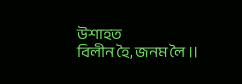উশাহত
বিলীন হৈ, জনম লৈ ।।